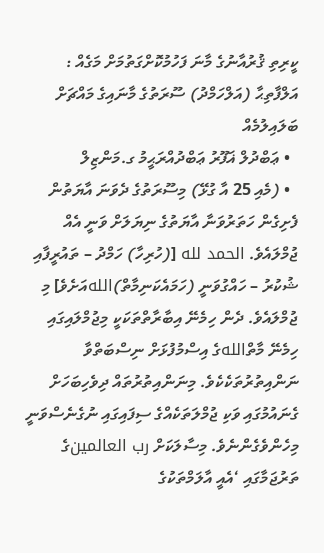ކީރިތި ޤުރުއާނުގެ މާނަ ފަހުމުކޮށްގަތުމަށް މަގެއް : އަލްފާތިޙާ (އަލްހަމްދު) ސޫރަތުގެ މާނައިގެ މައްޗަށް ބަލައިލުމެއް
  • ޢަބްދުލް ޣަފޫރު ޢަބްދުއްރަޙީމު ގ.މަންޒިލް
  • (މެއި 25 އާ ގުޅޭ) މިސޫރަތުގެ ދެވަނަ އާޔަތުން ފެށިގެން ހަތަރުވަނާ އާޔަތުގެ ނިޔަލަށް ވަނީ އެއް ޖުމްލައެވެ. الحمد لله [(ހުރިހާ) ހަމްދު – ތައުރީފާއި ޝުކުރު – ހައްގުވަނީ (ހަމައެކަނިމާތް)اللهއަށެވެ] މި ޖުމްލައެވެ. ދެން ހިމެނޭ އިބާރާތްތަކަކީ މިޖުމްލައިގައި ހިމެނޭ މާތްاللهގެ އިސްމުފުޅަށް ނިސްބަތްވާ ނަންއިތުރުތަކެކެވެ. މިނަންއިތުރުތައް ދިވެހިބަހަށް ގެނައުމުގައި ވަކި ޖުމްލަތަކެއްގެ ސިފައިގައި ނުގެނެސްވަނީ މިހެންވެގެންނެވެ. މިސާލަކަށް رب العالمينގެ ތަރުޖަމާގައި ‘އެއީ އާލަމްތަކުގެ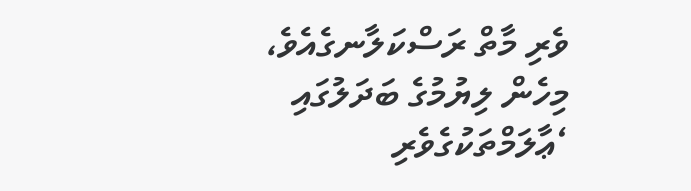ވެރި މާތް ރަސްކަލާނގެއެވެ، މިހެން ލިޔުމުގެ ބަދަލުގައި ‘ޢާލަމްތަކުގެވެރި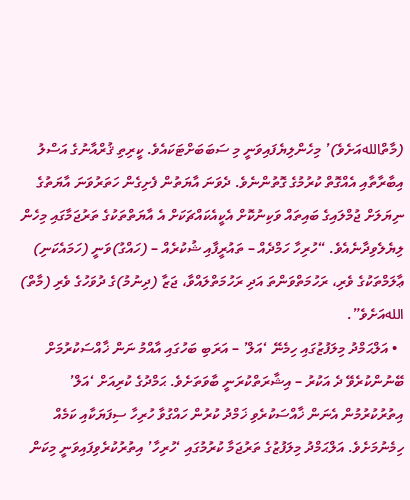(މާތްاللهއަށެވެ)’ މިހެންލިޔެފައިވަނީ މި ސަބަބަށްޓަކައެވެ. ކީރިތި ޤުރްއާނުގެ އަސްލު އިބާރާތާއި އެއްގޮތް ކުރުމުގެ ގޮތުންނެވެ. ދެވަނަ އާޔަތުން ފެށިގެން ހަތަރުވަނަ އާޔަތުގެ ނިޔަލަށް ޖުމްލައިގެ ބައިތައް ވަކިނުކޮށް އެކީއެކައްޗަކަށް އެ އާޔަތްތަކުގެ ތަރުޖަމާގައި މިހެން ލިޔެލެވިދާނެއެވެ. “ހުރިހާ ހަމްދެއް – ތައުރީފާއި ޝުކުރެއް – (ހައްގު)ވަނީ (ހަމައެކަނި) ޢާލަމްތަކުގެ ވެރި، ރަހުމަތްވަންތަ އަދި ރަހުމަތްލައްވާ، ޖަޒާ (ދިނުމު)ގެ ދުވަހުގެ ވެރި (މާތް) اللهއަށެވެ”.
  • އަލްޙަމްދު މިލަފުޒުގައި ހިމެނޭ ‘އަލް’ – އަރަބި ބަހުގައި އާއްމު ނަން ޚާއްސަކުރުމަށް ބޭނުންކުރެވޭ ދެ އަކުރު – އިޝާރަތްކުރަނީ ބާވަތަށެވެ. ޙަމްދުގެ ކުރިއަށް ‘އަލް’ އިތުރުކުރުމުން އެނަން ޚާއްސަކުރެވި ޚަމްދު ކުރުން ހައްގުވާ ހުރިހާ ސިފަޔަކާއި ކަމެއް ހިމެނުމަށެވެ. އަލްޙަމްދު މިލަފުޒުގެ ތަރުޖަމާ ކުރުމުގައި ‘ހުރިހާ’ އިތުރުކުރެވިފައިވަނީ މިކަން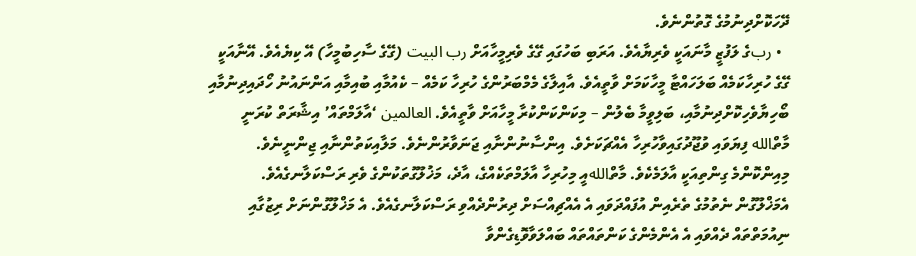ދޭހަކޮށްދިނުމުގެ ގޮތުންނެވެ.
  • ربގެ ލަފުޒީ މާނައަކީ ވެރިޔާއެވެ. އަރަބި ބަހުގައި ގޭގެ ވެރިމީހާއަށް رب البيت (ގޭގެ ސާހިބުމީހާ) އޭ ކިޔެއެވެ. އޭނާއަކީ ގޭގެ ހުރިހާކަމެއް ބަލަހައްޓާ މީހާކަމަށް ވާތީއެވެ. އާއިލާގެ މެމްބަރުންގެ ހުރިހާ ކަމެއް – ކެއުމާއި ބުއިމާއި އަންނައުނު ހޯދައިދިނުމާއި ބޯހިޔާވެހިކޮށްދިނުމާއި، ބަލިވީމާ ބެލުން – މިކަންކަންކުރާ މީހާއަށް ވާތީއެވެ. العالمين ‘އާލަމްތައް’ އިޝާރަތް ކުރަނީ މާތްالله ފިޔަވައި ވުޖޫދުގައިވާހުރިހާ އެއްޗަކަށެވެ. އިންސާނުންނާއި ޖަނަވާރުންނެވެ. މަލާއިކަތުންނާއި ޖިންނީނެވެ. މިއިންކޮންމެ ގިންތިއަކީ އާލަމެކެވެ. މާތްاللهއީ މިހުރިހާ އާލަމްތަކެއްގެ، އާދެ، މަޚުލޫގުތަކުންގެ ވެރި ރަސްކަލާނގެއެވެ. އެމަޚްލޫގުން ނެތުމުގެ ތެރެއިން އުފައްދަވައި އެ އެއްޗިއްސަށް ދިރުންދެއްވި ރަސްކަލާނގެއެވެ. އެ މަޚްލޫގުންނަށް ރިޒުގާއި ނިއުމަތްތައް ދެއްވައި އެ އެންމެންގެ ކަންތައްތައް ބައްލަވާވޮޑިގެންވާ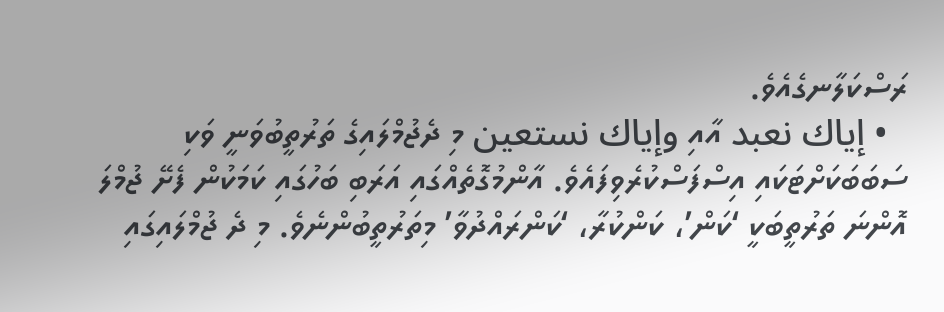ރަސްކަލާނގެއެވެ.
  • إياك نعبد އާއި وإياك نستعين މި ދެޖުމްލައިގެ ތަރުތީބުވަނީ ވަކި ސަބަބަކަށްޓަކައި އިސްފަސްކުރެވިފައެވެ. އާންމުގޮތެއްގައި އަރަބި ބަހުގައި ކަމަކުން ފެށޭ ޖުމްލަ އޮންނަ ތަރުތީބަކީ ‘ކަން’، ކަންކުރާ، ‘ކަންރައްދުވާ’ މިތަރުތީބުންނެވެ. މި ދެ ޖުމްލައިގައި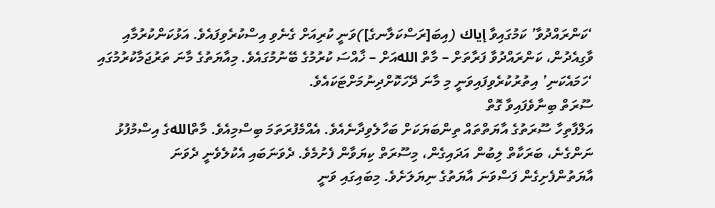‘ކަންރައްދުވާ’ ކަމުގައިވާ إياك (އިބަ[ރަސްކަލާނގެ])ވަނީ ކުރިއަށް ގެނެވި އިސްކުރެވިފައެވެ. އަޅުކަންކުރުމާއި ވާގިއެދުން، ކަންރައްދުވާ ފަރާތަށް – މާތް اللهއަށް – ޚާއްސަ ކުރުމުގެ ބޭނުމުގައެވެ. މިއާޔަތުގެ މާނަ ތަރުޖަމާކުރުމުގައި ‘ހަމައެކަނި’ އިތުރުކުރެވިފައިވަނީ މި މާނަ ދޭހަކޮށްދިނުމަށްޓަކައެވެ.
ސޫރަތް ބިނާވެފައިވާ ގޮތް
އަލްފާތިހާ ސޫރަތުގެ އާޔަތްތައް ތިންބަޔަކަށް ބަހާލެވިދާނެއެވެ. އެއްމެފުރަތަމަ ބިސްމިއެވެ. މާތްاللهގެ އިސްމުފުޅު ނަންގެނެ، ބަރަކާތް ލިބުން އަދައިގެން، މިސޫރަތް ކިޔަވާން ފެށުމެވެ. ދެވަނަބައި އެކުލެވެނީ ދެވަނަ އާޔަތުންފެށިގެން ފަސްވަނަ އާޔަތުގެ ނިޔަލަށެވެ. މިބައިގައި ވަނީ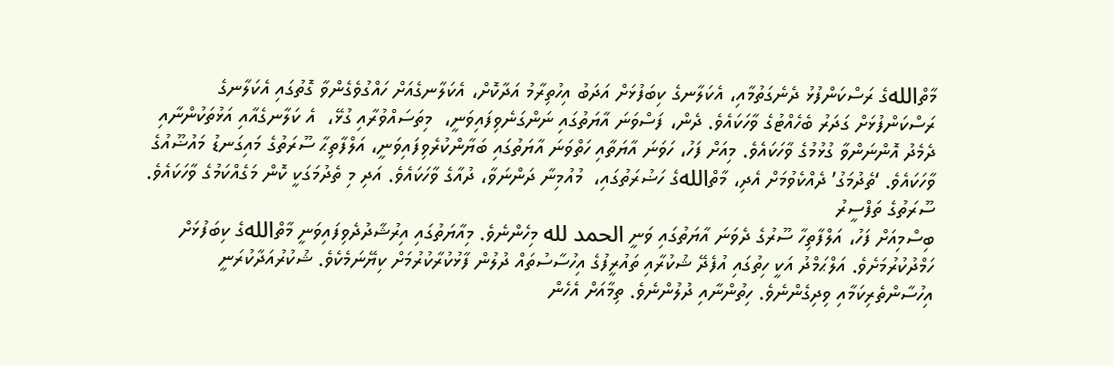މާތްاللهގެ ރަސްކަންފުޅު ދެނެގަތުމާއި، އެކަލާނގެ ކިބަފުޅަށް އަދަބު އިހުތިރާމު އަދާކޮށް، އެކަލާނގެއަށް ހައްގުވެގެންވާ ގޮތުގައި އެކަލާނގެ ރަސްކަންފުޅަށް ގަދަރު ބެހެއްޓުގެ ވާހަކައެވެ. ދެން، ފަސްވަނަ އާޔަތުގައި ނަންގަނެވިފައިވަނީ،  މިތަސައްވުރާއި ގުޅޭ،  އެ ކަލާނގެއާއި އަޅުތަކުންނާއި ދެމެދު އޮންނަންވާ ގުޅުމުގެ ވާހަކައެވެ. މިއަށް ފަހު، ހަވަނަ އާޔަތާއި ހަތްވަނަ އާޔަތުގައި ބަޔާންކުރެވިފައިވަނީ، އަލްފާތިޙާ ސޫރަތުގެ މައިގަނޑު މައުޟޫއުގެ ވާހަކައެވެ. ‘ތެދުމަގު’ ދެއްކެވުމަށް އެދި، މާތްاللهގެ ހަޟުރަތުގައި،  މުއުމިނާ ދަންނަވާ، ދުއާގެ ވާހަކައެވެ. އަދި މި ތެދުމަގަކީ ކޮން މަގެއްކަމުގެ ވާހަކައެވެ.
ސޫރަތުގެ ތަފްސީރު
ބިސްމިއަށް ފަހު، އަލްފާތިހާ ސޫރުގެ ދެވަނަ އާޔަތުގައި ވަނީ الحمد لله މިހެންނެވެ. މިއާޔަތުގައި އިރުޝާދުދެވިފައިވަނީ މާތްاللهގެ ކިބަފުޅަށް ހަމްދުކުރުމަށެވެ. އަލްޙަމްދު އަކީ ހިތުގައި އުފެދޭ ޝުކުރާއި ތައުރީފުގެ އިހުސާސުތައް ދުލުން ފާޅުކުރާކުރުމަށް ކިޔޭނަމެކެވެ. ޝުކުރުއަދާކުރަނީ އިހުސާންތެރިކަމާއި ވިދިގެންނެވެ. ހިތުންނާއި ދުލުންނެވެ. ތިމާއަށް އެހެން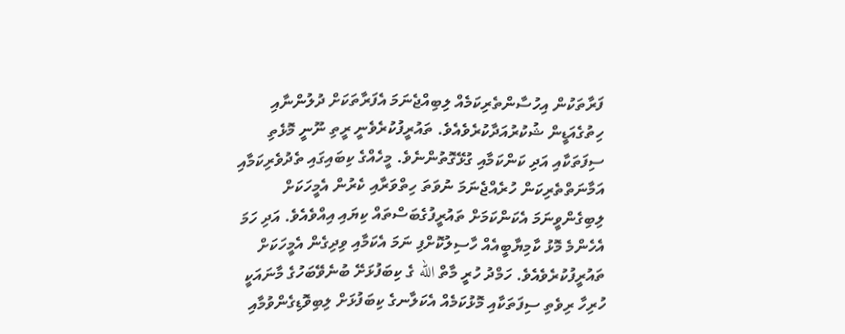ފަރާތަކުން އިހުސާންތެރިކަމެއް ލިބިއްޖެނަމަ އެފަރާތަކަށް ދުލުންނާއި ހިތުގެއަޑީން ޝުކުރުއަދާކުރެވެއެވެ. ތައުރީފުކުރެވެނީ ރީތި ނޫނީ މޮޅެތި ސިފަތަކާއި އަދި ކަންކަމާއި ގުޅޭގޮތުންނެވެ. މީހެއްގެ ކިބައިގައި ތެދުވެރިކަމާއި އަމާނަތްތެރިކަން ހުރެއްޖެނަމަ ނުވަތަ ހިތްވަރާއި ކެރުން އެމީހަކަށް ލިބިގެންވީނަމަ އެކަންކަމަށް ތައުރީފުގެބަސްތައް ކިޔައި އިއްވެއެވެ. އަދި ހަމަ އެހެންމެ މޮޅު ކާމިޔާބީއެއް ހާސިލުކޮށްފި ނަމަ އެކަމާއި ވިދިގެން އެމީހަކަށް ތައުރީފުކުރެވެއެވެ. ހަމްދު ހުރީ މާތް الله ގެ ކިބަފުޅަށޭ ބުނެވޭބަހުގެ މާނައަކީ ހުރިހާ ރިވެތި ސިފަތަކާއި މޮޅުކަމެއް އެކަލާނގެ ކިބަފުޅަށް ލިބިވޮޑިގެންވުމާއި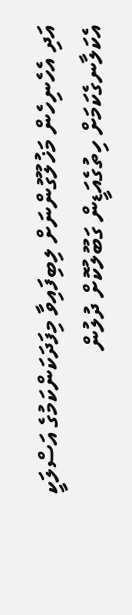އަދި އެހެނިހެން މަޚުލޫގުންނަށް ލިބިފައިވާ މިފަދަކަންކަމުގެ އަސްލަކީ އެކަލާނގެކަމަށް ހިތުގެއަޑީން ގަބޫލުކޮށް ދުލުން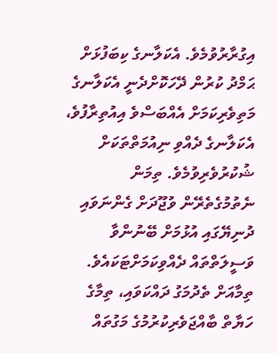އިގުރާރުވުމެވެ. އެކަލާނގެ ކިބަފުޅަށް ޙަމްދު ކުރުން ދޭހަކޮށްދެނީ އެކަލާނގެ މަތިވެރިކަމަށް އެއްބަސްވެ އިއުތިރާފުވެ، އެކަލާނގެ ދެއްވި ނިއުމަތްތަކަށް ޝުކުރުވެރިވުމެވެ. ތިމަން ނެތުމުގެތެރޭން ވުޖޫދަށް ގެންނަވައި ދުނިޔޭގައި އުޅުމަށް ބޭނުންވާ ވަސީލަތްތައް ދެއްވިކަމަށްޓަކައެވެ. ތިމާއަށް ތެދުމަގު ދައްކަވައި، ތިމާގެ ހަޔާތް ބާއްޖަވެރިކުރުމުގެ މަގުތައް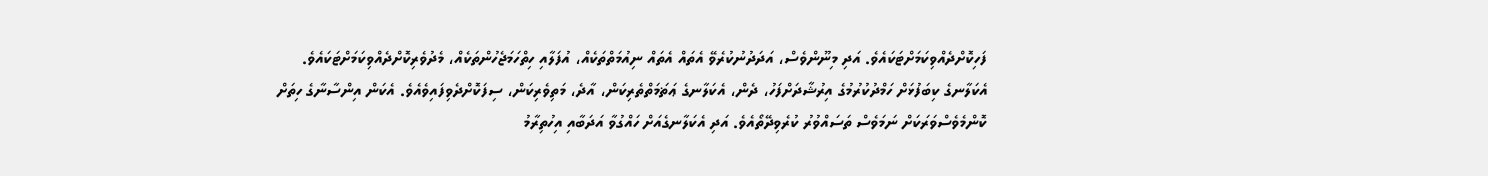ފަހިކޮށްދެއްވިކަމަށްޓަކައެވެ. އަދި މިނޫންވެސް، އަދަދުނުކުރެވޭ އެތައް އެތައް ނިއުމަތްތަކެއް، އުފަލާއި ހިތްހަމަޖެހުންތަކެއް، މެދުވެރިކޮށްދެއްވިކަމަށްޓަކައެވެ.
އެކަލާނގެ ކިބަފުޅަށް ހަމްދުކުރުމުގެ އިރުޝާދަށްފަހު، ދެން، އެކަލާނގެ ޢަޡަމަތްތެރިކަން، އާދެ، މަތިވެރިކަން، ސިފަކޮށްދެވިފައިވެއެވެ. އެކަން އިންސާނާގެ ހިތަށް ކޮންމެވެސްވަރަކަށް ނަމަވެސް ތަސައްވުރު ކުރެވިދޭތޯއެވެ. އަދި އެކަލާނގެއަށް ހައްގުވާ އަދަބާއި އިހުތިރާމު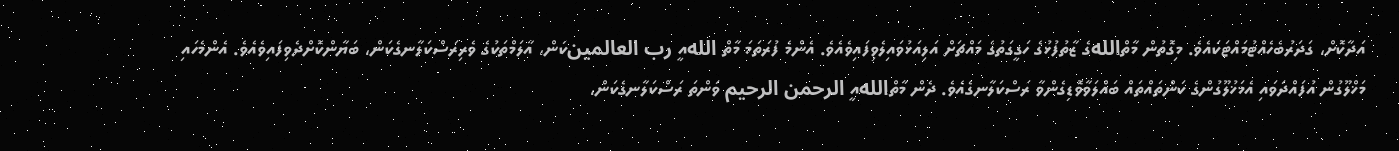އަދާކޮށް، ގަދަރުބެހެއްޓުމައްޓަކައެވެ. މިގޮތުން މާތްاللهގެ ޒާތުފުޅުގެ ހަގީގަތުގެ މައްޗަށް އަލިއަޅުވައިލެވިފައިވެއެވެ. އެންމެ ފުރަތަމަ މާތް اللهއީ رب العالمينކަން، އާލަމްތަކުގެ ވެރިރަސްކަލާނގެކަން، ބަޔާންކޮށްދެވިފައިވެއެވެ. އެންމެހައި މަޚްލޫގުން އުފައްދަވައި އެމަޚުލޫގުންގެ ކަންތައްތައް ބައްލަވާވޮޑިގެންވާ ރަސްކަލާނގެއެވެ. ދެން މާތްاللهއީ الرحمن الرحيم ވަންތަ ރަސްކަލާނގެކަން،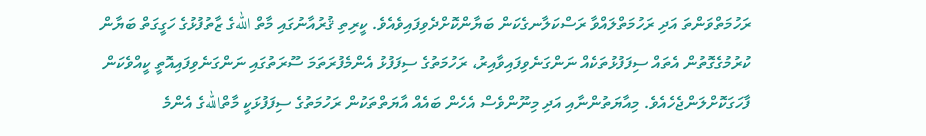ރަހުމަތްވަންތަ އަދި ރަހުމަތްލައްވާ ރަސްކަލާނގެކަން ބަޔާންކޮށްދެވިފައިވެއެވެ. ކީރިތި ޤުރުއާނުގައި މާތް اللهގެ ޒާތުފުޅުގެ ހަގީގަތް ބަޔާން ކުރުމުގެގޮތުން އެތައް ސިފަފުޅުތަކެއް ނަންގަނެވިފައިވާއިރު، ރަހުމަތުގެ ސިފަފުޅު އެންމެފުރަތަމަ ސޫރަތުގައި ނަންގަނެވިފައިއޮތީ ކީއްވެކަން ފާހަގަކޮށްލަންޖެހެއެވެ. މިއާޔަތުންނާއި އަދި މިނޫންވެސް އެހެން ބައެއް އާޔަތްތަކުން ރަހުމަތުގެ ސިފަފުޅަކީ މާތްاللهގެ އެންމެ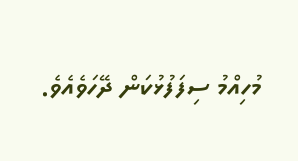މުހިއްމު ސިފަފުޅުކަން ދޭހަވެއެވެ.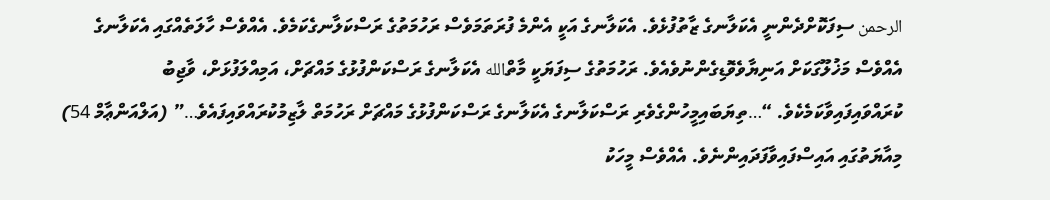الرحمن ސިފަކޮށްދެންނީ އެކަލާނގެ ޒާތުފުޅެވެ. އެކަލާނގެ އަކީ އެންމެ ފުރަތަމަވެސް ރަހުމަތުގެ ރަސްކަލާނގެކަމެވެ. އެއްވެސް ހާލަތެއްގައި އެކަލާނގެ އެއްވެސް މަޚުލޫގަކަށް އަނިޔާވެވޮޑިގެންނުވެއެވެ. ރަހުމަތުގެ ސިފަޔަކީ މާތްالله އެކަލާނގެ ރަސްކަންފުޅުގެ މައްޗަށް، އަމިއްލަފުޅަށް، ވާޖިބު ކުރައްވައިފައިވާކަމެކެވެ. “…ތިޔަބައިމީހުންގެވެރި ރަސްކަލާނގެ އެކަލާނގެ ރަސްކަންފުޅުގެ މައްޗަށް ރަހުމަތް ލާޒިމުކުރައްވައިފައެވެ…” (އަލްއަންޢާމް 54) މިއާޔަތުގައި އައިސްފައިވާފަދައިންނެވެ. އެއްވެސް މީހަކު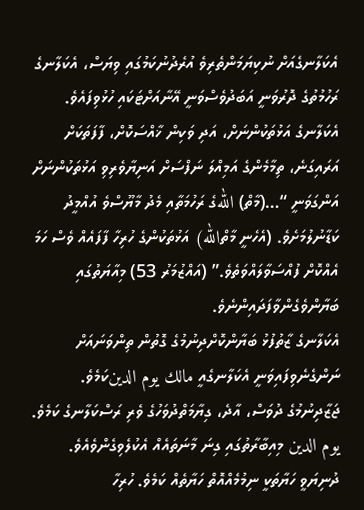އެކަލާނގެއަށް ނުކިޔަމަންތެރިވެ އުރެދުނުކަމުގައި ވިޔަސް، އެކަލާނގެ ރަހުމުތުގެ ދޮރުވަނީ އަބަދުވެސްވަނީ އޭނާއަށްޓަކައި ހުޅުވިފައެވެ. އެކަލާނގެ އަޅުތަކުންނަށް، އަދި ވަކިން ޚާއްސަކޮށް، ފާފަތަކަށް އަރައިގަނެ، ތިމާމެންގެ އަމިއްލަ ނަފްސަށް އަނިޔާވެރިވި އަޅުތަކުންނަށް އަންގަވަނީ “…(މާތް) اللهގެ ރަހުމަތާއި މެދު މާޔޫސްވެ އުއްމީދު ކަޑާނުލުމަށެވެ. (އެހެނީ މާތްالله) އަޅުތަކުންގެ ހުރިހާ ފާފައެއް ވެސް ހަމަ އެއްކޮށް ފުއްސަވާލައްވަތެވެ.” (އައްޒުމަރު 53) މިއާޔަތުގައި ބަޔާންވެގެންވާފަދައިންނެވެ.
އެކަލާނގެ ޒާތުފުޅު ބަޔާންކޮށްދިނުމުގެ ގޮތުން ތިންވަނައަށް ނަންގެނެވިފައިވަނީ އެކަލާނގެއީ مالك يوم الدينކަމެވެ. ޖަޒާދިނުމުގެ ދުވަސް، އާދެ، ގިޔާމަތްދުވަހުގެ ވެރި ރަސްކަލާނގެ ކަމެވެ. يوم الدين މިއިބާރާތުގައި ގިނަ މާނަތައެއް އެކުލެވިގެންވެއެވެ. ދުނިޔަވީ ހަޔާތަކީ ނިމުމެއްއޮތް ހަޔާތެއް ކަމެވެ. ހުރިހާ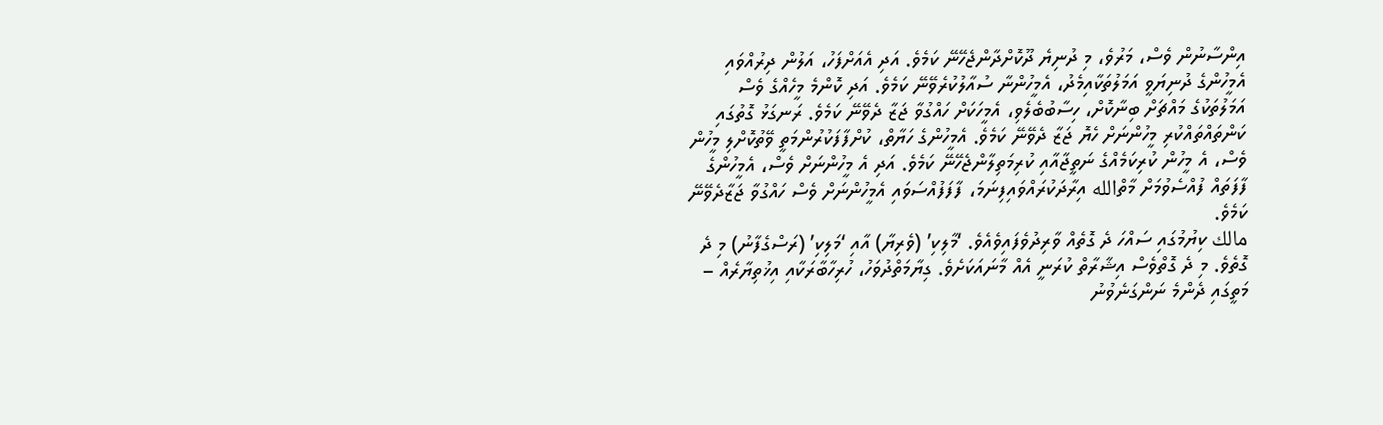އިންސާނުން ވެސް، މަރުވެ، މި ދުނިޔެ ދޫކޮށްދާންޖެހޭނޭ ކަމެވެ. އަދި އެއަށްފަހު، އަލުން ދިރުއްވައި އެމީހުންގެ ދުނިޔަވީ އަމަލުތަކާއިމެދު، އެމީހުންނާ ސުއާލުކުރެވޭނޭ ކަމެވެ. އަދި ކޮންމެ މީހެއްގެ ވެސް އަމަލުތަކުގެ މައްޗަށް ބިނާކޮށް، ހިސާބުބެލެވި، އެމީހަކަށް ހައްގުވާ ޖަޒާ ދެވޭނޭ ކަމެވެ. ރަނގަޅު ގޮތުގައި ކަންތައްތައްކުރި މީހުންނަށް ހެޔޮ ޖަޒާ ދެވޭނޭ ކަމެވެ. އެމީހުންގެ ހަޔާތް، ކުށްފާފަކުރުންމަތީ ވޭތުކޮށްލި މީހުން ވެސް، އެ މީހުން ކުރިކަމެއްގެ ނަތީޖާއާއި ކުރިމަތިލާންޖެހޭނޭ ކަމެވެ. އަދި އެ މީހުންނަށް ވެސް، އެމީހުންގެ ފާފަތައް ފުއްސެވުމަށް މާތްالله އިރާދަކުރައްވައިފިނަމަ، ފާފަފުއްސަވައި އެމީހުންނަށް ވެސް ހައްގުވާ ޖަޒާދެވޭނޭ ކަމެވެ.
مالك ކިޔުމުގައި ސައްހަ ދެ ގޮތެއް ވާރިދުވެފައިވެއެވެ. ‘މާލިކި’ (ވެރިޔާ) އާއި ‘މަލިކި’ (ރަސްގެފާނު) މި ދެ ގޮތެވެ. މި ދެ ގޮތްވެސް އިޝާރާތް ކުރަނީ އެއް މާނައަކަށެވެ. ގިޔާމަތްދުވަހު، ހުރިހާބާރަކާއި އިޚުތިޔާރެއް – މަތީގައި ދެންމެ ނަންގަނެވުނު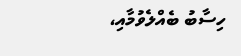ހިސާބު ބެއްލެވުމާއި،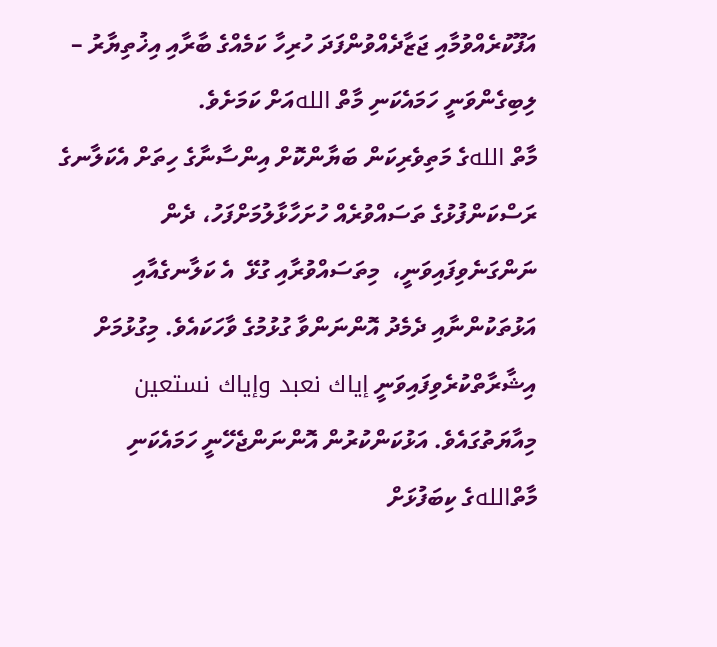އަފޫކުރެއްވުމާއި ޖަޒާދެއްވުންފަދަ ހުރިހާ ކަމެއްގެ ބާރާއި އިޚުތިޔާރު – ލިބިގެންވަނީ ހަމައެކަނި މާތް اللهއަށް ކަމަށެވެ.
މާތް اللهގެ މަތިވެރިކަން ބަޔާންކޮށް އިންސާނާގެ ހިތަށް އެކަލާނގެ ރަސްކަންފުޅުގެ ތަސައްވުރެއް ހުށަހާޅާލުމަށްފަހު، ދެން ނަންގަނެވިފައިވަނީ،  މިތަސައްވުރާއި ގުޅޭ  އެ ކަލާނގެއާއި އަޅުތަކުންނާއި ދެމެދު އޮންނަންވާ ގުޅުމުގެ ވާހަކައެވެ. މިގުޅުމަށް އިޝާރާތްކުރެވިފައިވަނީ إياك نعبد وإياك نستعين މިއާޔަތުގައެވެ. އަޅުކަންކުރުން އޮންނަންޖެހޭނީ ހަމައެކަނި މާތްاللهގެ ކިބަފުޅަށް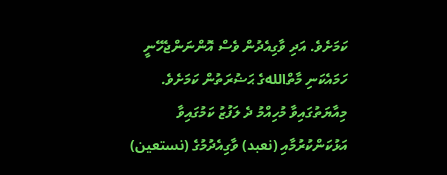ކަމަށެވެ. އަދި ވާގިއެދުން ވެސް އޮންނަންޖެހޭނީ ހަމައެކަނި މާތްاللهގެ ޙަޟުރަތުން ކަމަށެވެ. މިއާޔަތުގައިވާ މުހިއްމު ދެ ލަފުޒު ކަމުގައިވާ އަޅުކަންކުރުމާއި (نعبد) ވާގިއެދުމުގެ (نستعين)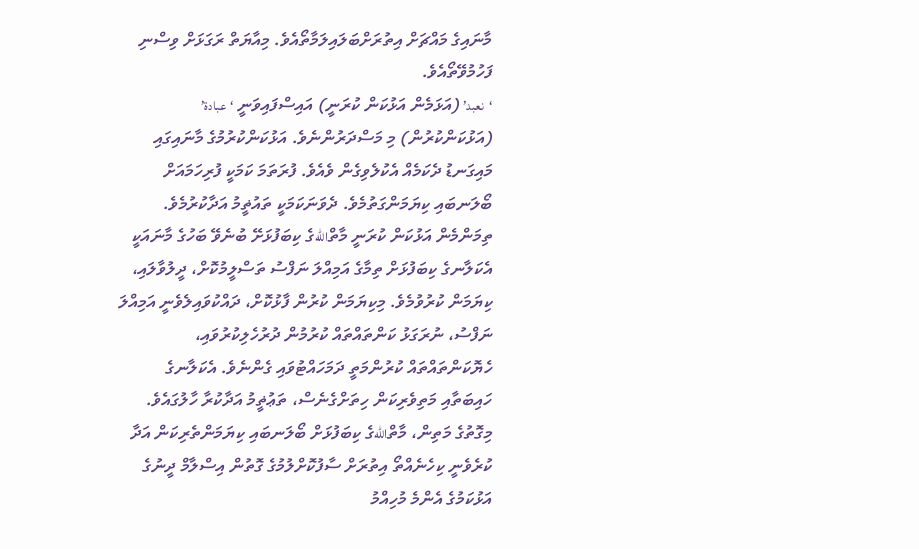މާނައިގެ މައްޗަށް އިތުރަށްބަލައިލަމާތޯއެވެ. މިއާޔަތް ރަގަޅަށް ވިސްނި ފަހުމުވޭތޯއެވެ.
‘نعبد’ (އަޅަމެން އަޅުކަން ކުރަނީ) އައިސްފައިވަނީ ‘عبادة’ (އަޅުކަންކުރުން) މި މަސްދަރުންނެވެ. އަޅުކަންކުރުމުގެ މާނައިގައި މައިގަނޑު ދެކަމެއް އެކުލެވިގެން ވެއެވެ. ފުރަތަމަ ކަމަކީ ފުރިހަމައަށް ބޯލަނބައި ކިޔަމަންގަތުމެވެ. ދެވަނަކަމަކީ ތައުޡީމު އަދާކުރުމެވެ. ތިމަންމެން އަޅުކަން ކުރަނީ މާތްاللهގެ ކިބަފުޅަށޭ ބުނެވޭ ބަހުގެ މާނައަކީ އެކަލާނގެ ކިބަފުޅަށް ތިމާގެ އަމިއްލަ ނަފްސު ތަސްލީމުކޮށް، ދީލުވާލައި، ކިޔަމަން ކުރުވުމެވެ. މިކިޔަމަން ކުރުން ފާޅުކޮށް، ދައްކުވައިލެވެނީ އަމިއްލަ ނަފްސު، ނުރަގަޅު ކަންތައްތައް ކުރުމުން ދުރުހެލިކުރުވައި، ހެޔޮކަންތައްތައް ކުރުންމަތީ ދަމަހައްޓުވައި ގެންނެވެ. އެކަލާނގެ ހައިބަތާއި މަތިވެރިކަން ހިތަށްގެނެސް، ތަޢުޡީމު އަދާކުރާ ހާލުގައެވެ. މިގޮތުގެ މަތިން، މާތްاللهގެ ކިބަފުޅަށް ބޯލަނބައި ކިޔަމަންތެރިކަން އަދާ ކުރެވެނީ ކިހެނެއްތޯ އިތުރަށް ސާފުކޮށްލުމުގެ ގޮތުން އިސްލާމް ދީނުގެ އަޅުކަމުގެ އެންމެ މުހިއްމު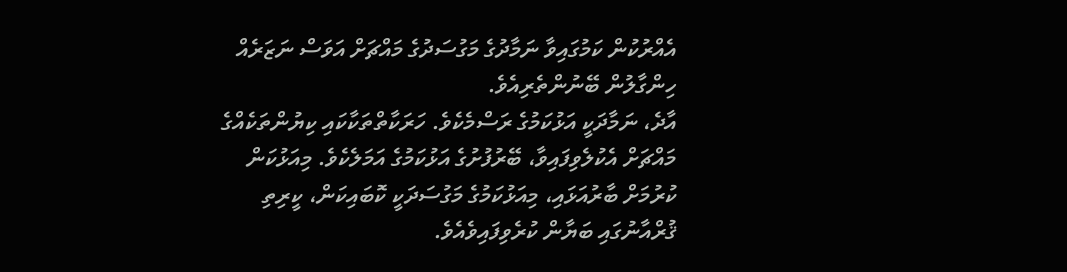އެއްރުކުން ކަމުގައިވާ ނަމާދުގެ މަގުސަދުގެ މައްޗަށް އަވަސް ނަޒަރެއް ހިންގާލުން ބޭނުންތެރިއެވެ.
އާދެ، ނަމާދަކީ އަޅުކަމުގެ ރަސްމެކެވެ. ހަރަކާތްތަކާކައި ކިޔުންތަކެއްގެ މައްޗަށް އެކުލެވިފައިވާ، ބޭރުފުށުގެ އަޅުކަމުގެ އަމަލެކެވެ. މިއަޅުކަން ކުރުމަށް ބާރުއަޅައި، މިއަޅުކަމުގެ މަގުސަދަކީ ކޮބައިކަން، ކީރިތި ޤުރްއާނުގައި ބަޔާން ކުރެވިފައިވެއެވެ.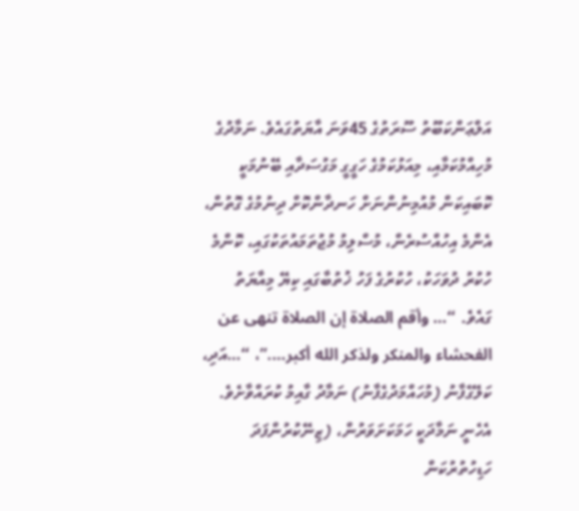އަލްޢަންކަބޫތު ސޫރަތުގެ 45ވަނަ އާޔަތުގައެވެ. ނަމާދުގެ މުހިއްމުކަމާއި، މިއަޅުކަމުގެ ހަގީގީ މަގުސަދާއި ބޭނުމަކީ ކޮބައިކަން މުއުމިނުންނަށް ހަނދާންކޮށް ދިނުމުގެ ގޮތުން، އެންމެ އިހުއްސުރެން، މުސްލިމު މުޖުތަމައުތަކުގައި، ކޮންމެ ހުކުރު ދުވަހަކު، ހުކުރުގެ ފަހު ޚުތުބާގައި ކިޔޭ މިއާޔަތު ގައެވެ. “… وأقم الصلاة إن الصلاة تنهى عن الفحشاء والمنكر ولذكر الله أكبر….”، “…އަދި، ކަލޭގެފާނު (މުހައްމަދުގެފާނު) ނަމާދު ގާއިމު ކުރައްވާށެވެ. އެހެނީ ނަމާދަކީ ހަމަކަށަވަރުން، (ޒިނޭކުރުންފަދަ ހަޑިހުތުރުކަން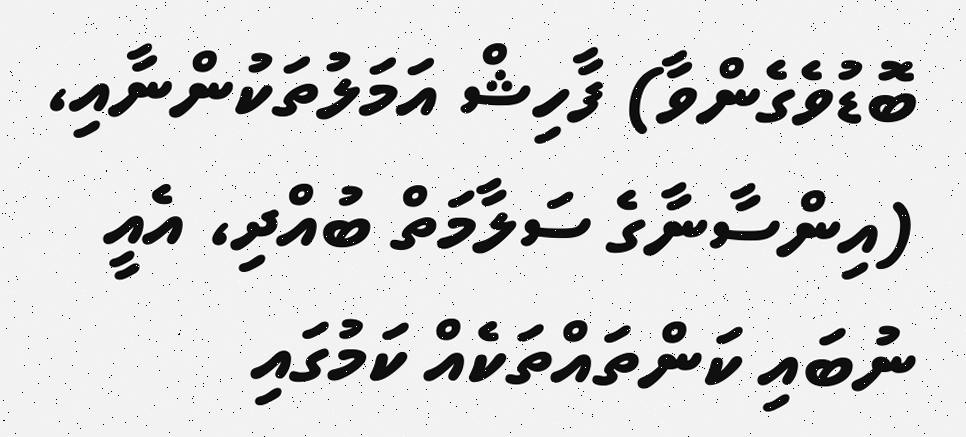ބޮޑުވެގެންވާ) ފާހިޝް އަމަލުތަކުންނާއި، (އިންސާނާގެ ސަލާމަތް ބުއްދި، އެއީ ނުބައި ކަންތައްތަކެއް ކަމުގައި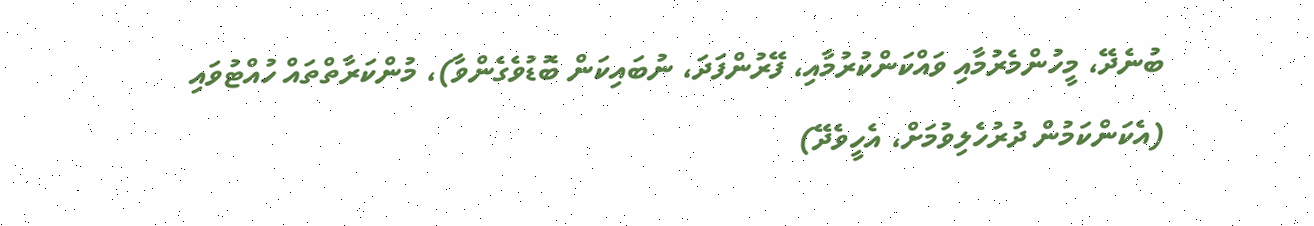ބުނެދޭ، މީހުންމެރުމާއި ވައްކަންކުރުމާއި، ފޭރުންފަދަ، ނުބައިކަން ބޮޑުވެގެންވާ)، މުންކަރާތްތައް ހުއްޓުވައި (އެކަންކަމުން ދުރުހެލިވުމަށް، އެހީވެދޭ)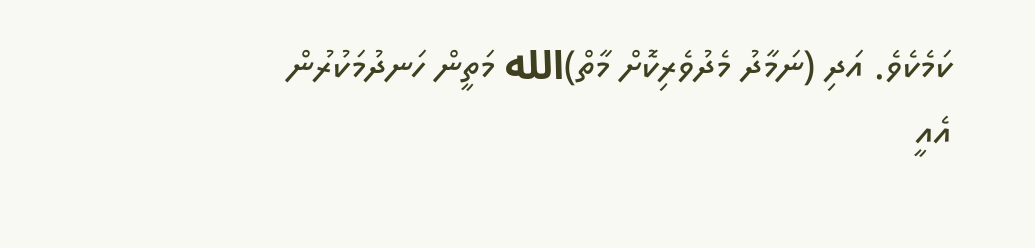ކަމެކެވެ. އަދި (ނަމާދު މެދުވެރިކޮށް މާތް)الله މަތީން ހަނދުމަކުރުން އެއީ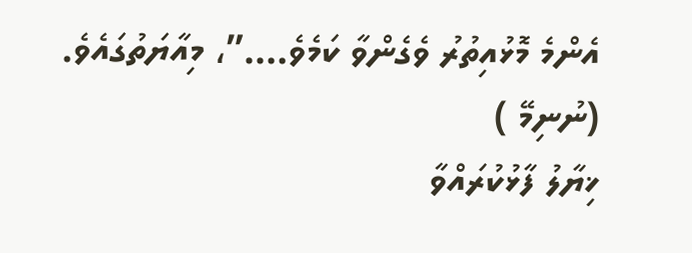އެންމެ މޮޅުއިތުރު ވެގެންވާ ކަމެވެ….”، މިއާޔަތުގައެވެ. (ނުނިމޭ )
ޚިޔާލު ފާޅުކުރައްވާ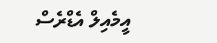އީމެއިލް އެޑްރެސް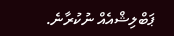ޕަބްލިޝްއެއް ނުކުރާނެ.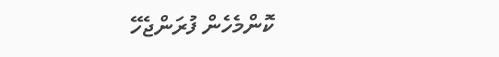ކޮންމެހެން ފުރަންޖެހޭ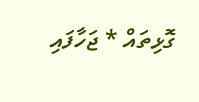ގޮޅިތައް * ޖަހާފައި